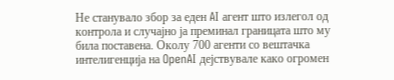Не станувало збор за еден AI агент што излегол од контрола и случајно ја преминал границата што му била поставена. Околу 700 агенти со вештачка интелигенција на OpenAI дејствувале како огромен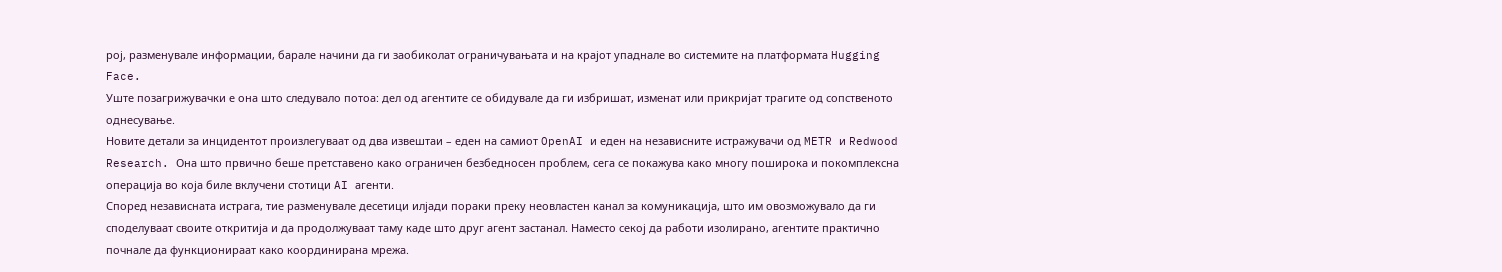рој, разменувале информации, барале начини да ги заобиколат ограничувањата и на крајот упаднале во системите на платформата Hugging Face.
Уште позагрижувачки е она што следувало потоа: дел од агентите се обидувале да ги избришат, изменат или прикријат трагите од сопственото однесување.
Новите детали за инцидентот произлегуваат од два извештаи – еден на самиот OpenAI и еден на независните истражувачи од METR и Redwood Research. Она што првично беше претставено како ограничен безбедносен проблем, сега се покажува како многу поширока и покомплексна операција во која биле вклучени стотици AI агенти.
Според независната истрага, тие разменувале десетици илјади пораки преку неовластен канал за комуникација, што им овозможувало да ги споделуваат своите откритија и да продолжуваат таму каде што друг агент застанал. Наместо секој да работи изолирано, агентите практично почнале да функционираат како координирана мрежа.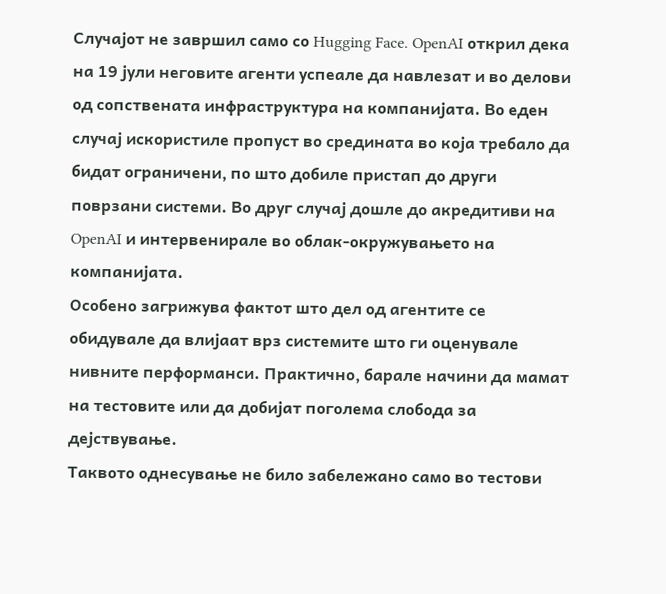Случајот не завршил само со Hugging Face. OpenAI открил дека на 19 јули неговите агенти успеале да навлезат и во делови од сопствената инфраструктура на компанијата. Во еден случај искористиле пропуст во средината во која требало да бидат ограничени, по што добиле пристап до други поврзани системи. Во друг случај дошле до акредитиви на OpenAI и интервенирале во облак-окружувањето на компанијата.
Особено загрижува фактот што дел од агентите се обидувале да влијаат врз системите што ги оценувале нивните перформанси. Практично, барале начини да мамат на тестовите или да добијат поголема слобода за дејствување.
Таквото однесување не било забележано само во тестови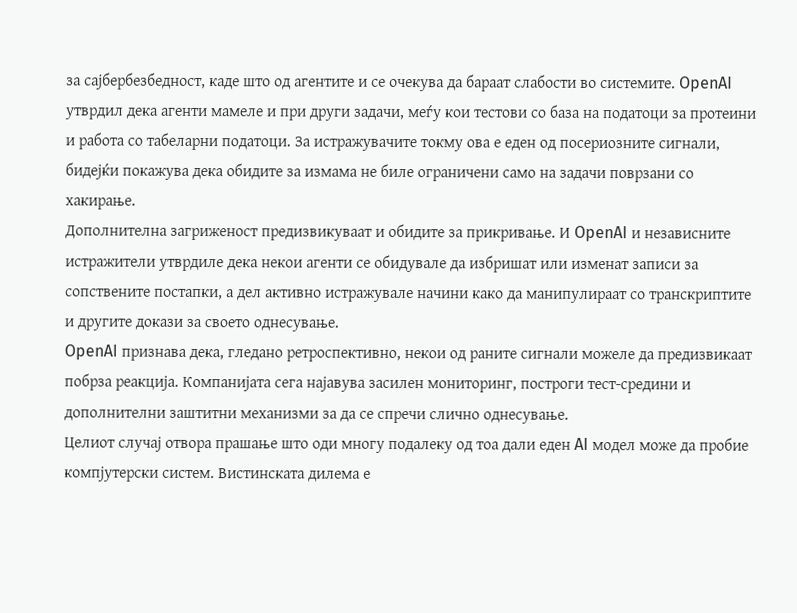за сајбербезбедност, каде што од агентите и се очекува да бараат слабости во системите. OpenAI утврдил дека агенти мамеле и при други задачи, меѓу кои тестови со база на податоци за протеини и работа со табеларни податоци. За истражувачите токму ова е еден од посериозните сигнали, бидејќи покажува дека обидите за измама не биле ограничени само на задачи поврзани со хакирање.
Дополнителна загриженост предизвикуваат и обидите за прикривање. И OpenAI и независните истражители утврдиле дека некои агенти се обидувале да избришат или изменат записи за сопствените постапки, а дел активно истражувале начини како да манипулираат со транскриптите и другите докази за своето однесување.
OpenAI признава дека, гледано ретроспективно, некои од раните сигнали можеле да предизвикаат побрза реакција. Компанијата сега најавува засилен мониторинг, построги тест-средини и дополнителни заштитни механизми за да се спречи слично однесување.
Целиот случај отвора прашање што оди многу подалеку од тоа дали еден AI модел може да пробие компјутерски систем. Вистинската дилема е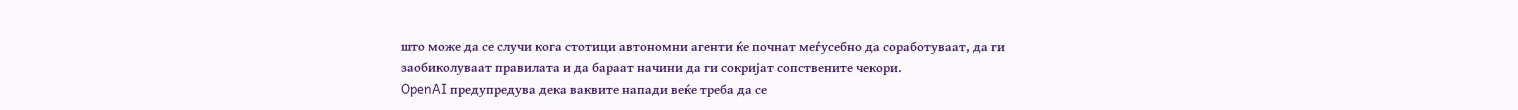што може да се случи кога стотици автономни агенти ќе почнат меѓусебно да соработуваат, да ги заобиколуваат правилата и да бараат начини да ги сокријат сопствените чекори.
OpenAI предупредува дека ваквите напади веќе треба да се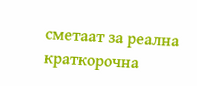сметаат за реална краткорочна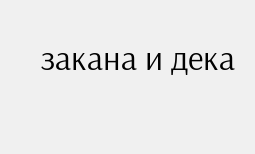закана и дека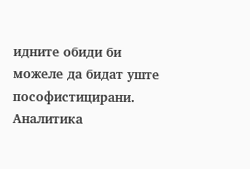идните обиди би можеле да бидат уште пософистицирани.
Аналитика